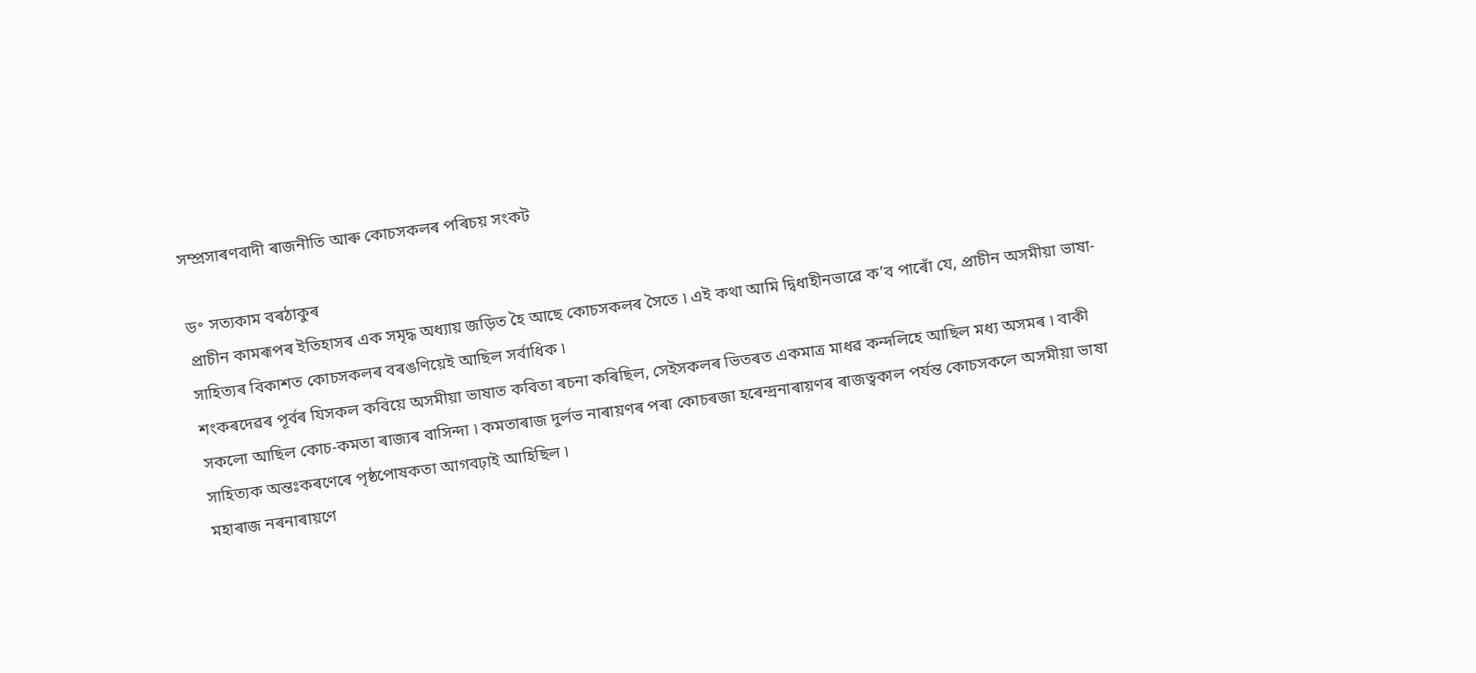সম্প্ৰসাৰণবাদী ৰাজনীতি আৰু কোচসকলৰ পৰিচয় সংকট

ড॰ সত্যকাম বৰঠাকুৰ
প্ৰাচীন কামৰূপৰ ইতিহাসৰ এক সমৃদ্ধ অধ্যায় জড়িত হৈ আছে কোচসকলৰ সৈতে ৷ এই কথা আমি দ্বিধাহীনভাৱে ক’ব পাৰোঁ যে, প্ৰাচীন অসমীয়া ভাষা-সাহিত্যৰ বিকাশত কোচসকলৰ বৰঙণিয়েই আছিল সৰ্বাধিক ৷
শংকৰদেৱৰ পূৰ্বৰ যিসকল কবিয়ে অসমীয়া ভাষাত কবিতা ৰচনা কৰিছিল, সেইসকলৰ ভিতৰত একমাত্ৰ মাধৱ কন্দলিহে আছিল মধ্য অসমৰ ৷ বাকী সকলো আছিল কোচ-কমতা ৰাজ্যৰ বাসিন্দা ৷ কমতাৰাজ দুৰ্লভ নাৰায়ণৰ পৰা কোচৰজা হৰেন্দ্ৰনাৰায়ণৰ ৰাজত্বকাল পৰ্যন্ত কোচসকলে অসমীয়া ভাষা সাহিত্যক অন্তঃকৰণেৰে পৃষ্ঠপোষকতা আগবঢ়াই আহিছিল ৷
মহাৰাজ নৰনাৰায়ণে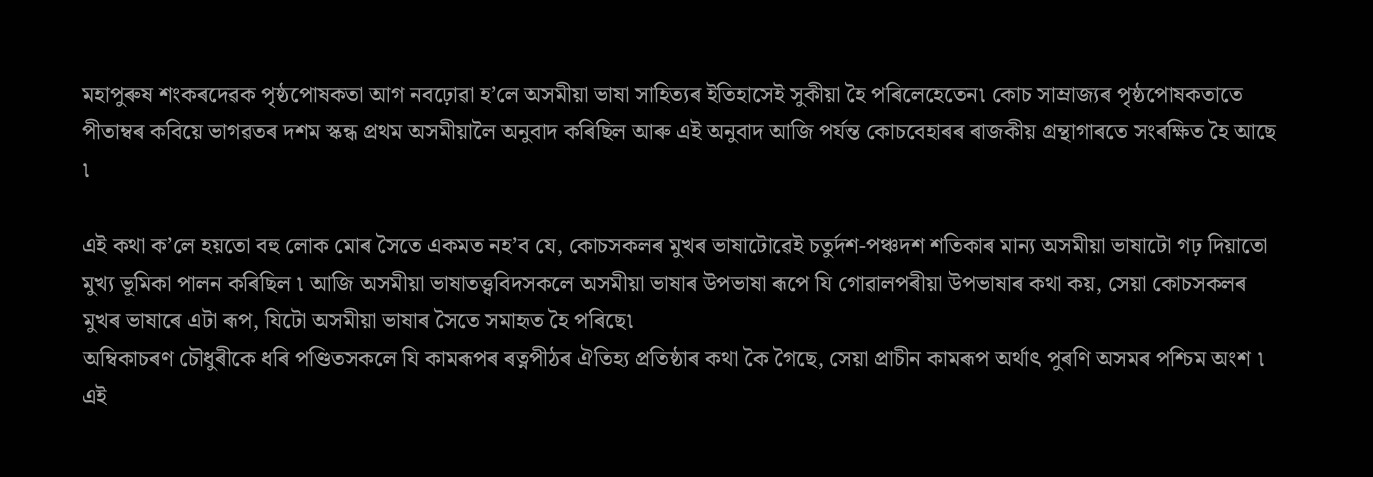মহাপুৰুষ শংকৰদেৱক পৃষ্ঠপোষকতা আগ নবঢ়োৱা হ’লে অসমীয়া ভাষা সাহিত্যৰ ইতিহাসেই সুকীয়া হৈ পৰিলেহেতেন৷ কোচ সাম্ৰাজ্যৰ পৃষ্ঠপোষকতাতে পীতাম্বৰ কবিয়ে ভাগৱতৰ দশম স্কন্ধ প্ৰথম অসমীয়ালৈ অনুবাদ কৰিছিল আৰু এই অনুবাদ আজি পৰ্যন্ত কোচবেহাৰৰ ৰাজকীয় গ্ৰন্থাগাৰতে সংৰক্ষিত হৈ আছে ৷

এই কথা ক’লে হয়তো বহু লোক মোৰ সৈতে একমত নহ’ব যে, কোচসকলৰ মুখৰ ভাষাটোৱেই চতুৰ্দশ-পঞ্চদশ শতিকাৰ মান্য অসমীয়া ভাষাটো গঢ় দিয়াতো মুখ্য ভূমিকা পালন কৰিছিল ৷ আজি অসমীয়া ভাষাতত্ত্ববিদসকলে অসমীয়া ভাষাৰ উপভাষা ৰূপে যি গোৱালপৰীয়া উপভাষাৰ কথা কয়, সেয়া কোচসকলৰ মুখৰ ভাষাৰে এটা ৰূপ, যিটো অসমীয়া ভাষাৰ সৈতে সমাহৃত হৈ পৰিছে৷
অম্বিকাচৰণ চৌধুৰীকে ধৰি পণ্ডিতসকলে যি কামৰূপৰ ৰত্নপীঠৰ ঐতিহ্য প্ৰতিষ্ঠাৰ কথা কৈ গৈছে, সেয়া প্ৰাচীন কামৰূপ অৰ্থাৎ পুৰণি অসমৰ পশ্চিম অংশ ৷ এই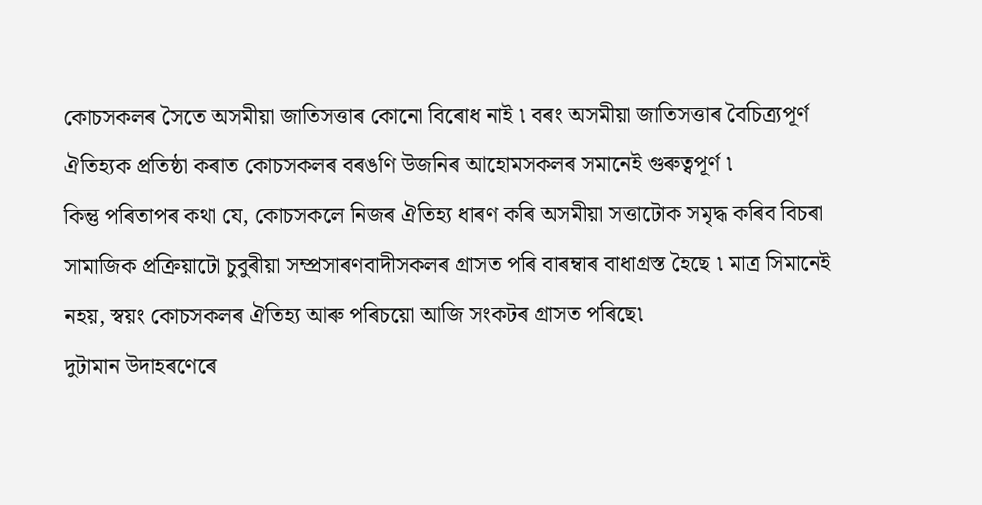কোচসকলৰ সৈতে অসমীয়া জাতিসত্তাৰ কোনো বিৰোধ নাই ৷ বৰং অসমীয়া জাতিসত্তাৰ বৈচিত্ৰ্যপূৰ্ণ ঐতিহ্যক প্ৰতিষ্ঠা কৰাত কোচসকলৰ বৰঙণি উজনিৰ আহোমসকলৰ সমানেই গুৰুত্বপূৰ্ণ ৷
কিন্তু পৰিতাপৰ কথা যে, কোচসকলে নিজৰ ঐতিহ্য ধাৰণ কৰি অসমীয়া সত্তাটোক সমৃদ্ধ কৰিব বিচৰা সামাজিক প্ৰক্ৰিয়াটো চুবুৰীয়া সম্প্ৰসাৰণবাদীসকলৰ গ্ৰাসত পৰি বাৰম্বাৰ বাধাগ্ৰস্ত হৈছে ৷ মাত্ৰ সিমানেই নহয়, স্বয়ং কোচসকলৰ ঐতিহ্য আৰু পৰিচয়ো আজি সংকটৰ গ্ৰাসত পৰিছে৷
দুটামান উদাহৰণেৰে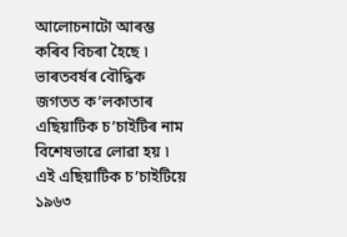আলোচনাটো আৰম্ভ কৰিব বিচৰা হৈছে ৷ ভাৰতবৰ্ষৰ বৌদ্ধিক জগতত ক’লকাতাৰ এছিয়াটিক চ’চাইটিৰ নাম বিশেষভাৱে লোৱা হয় ৷ এই এছিয়াটিক চ’চাইটিয়ে ১৯৬৩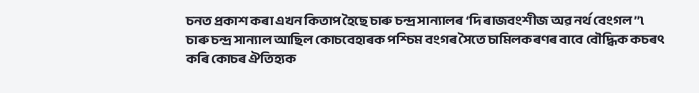চনত প্ৰকাশ কৰা এখন কিতাপ হৈছে চাৰু চন্দ্ৰ সান্যালৰ ‘দি ৰাজবংশীজ অৱ নৰ্থ বেংগল’’৷ চাৰু চন্দ্ৰ সান্যাল আছিল কোচবেহাৰক পশ্চিম বংগৰ সৈতে চামিলকৰণৰ বাবে বৌদ্ধিক কচৰৎ কৰি কোচৰ ঐতিহ্যক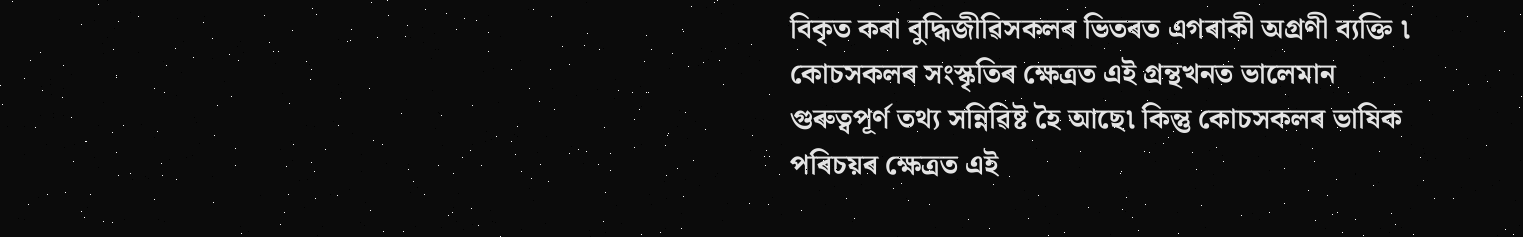বিকৃত কৰা বুদ্ধিজীৱিসকলৰ ভিতৰত এগৰাকী অগ্ৰণী ব্যক্তি ৷ কোচসকলৰ সংস্কৃতিৰ ক্ষেত্ৰত এই গ্ৰন্থখনত ভালেমান গুৰুত্বপূৰ্ণ তথ্য সন্নিৱিষ্ট হৈ আছে৷ কিন্তু কোচসকলৰ ভাষিক পৰিচয়ৰ ক্ষেত্ৰত এই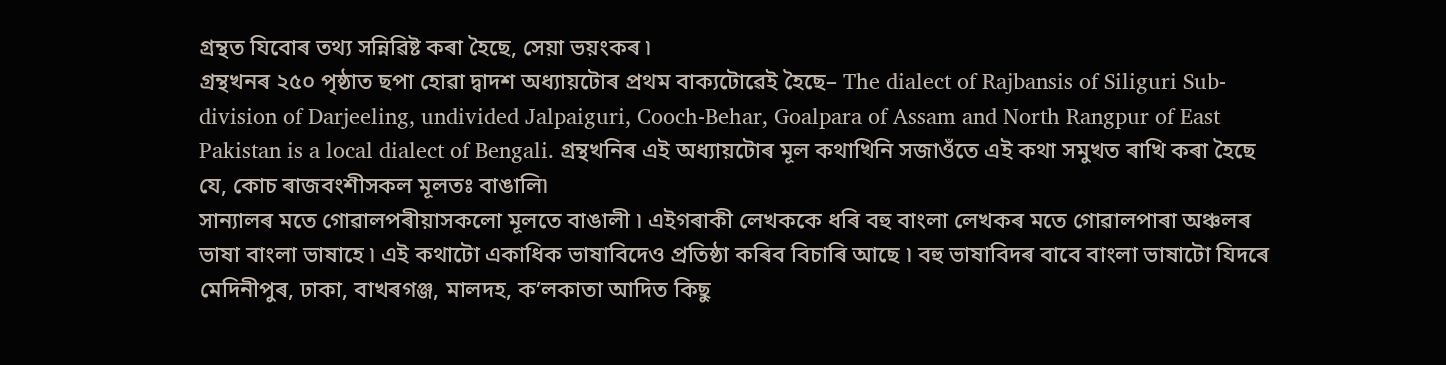গ্ৰন্থত যিবোৰ তথ্য সন্নিৱিষ্ট কৰা হৈছে, সেয়া ভয়ংকৰ ৷
গ্ৰন্থখনৰ ২৫০ পৃষ্ঠাত ছপা হোৱা দ্বাদশ অধ্যায়টোৰ প্ৰথম বাক্যটোৱেই হৈছে– The dialect of Rajbansis of Siliguri Sub-division of Darjeeling, undivided Jalpaiguri, Cooch-Behar, Goalpara of Assam and North Rangpur of East Pakistan is a local dialect of Bengali. গ্ৰন্থখনিৰ এই অধ্যায়টোৰ মূল কথাখিনি সজাওঁতে এই কথা সমুখত ৰাখি কৰা হৈছে যে, কোচ ৰাজবংশীসকল মূলতঃ বাঙালি৷
সান্যালৰ মতে গোৱালপৰীয়াসকলো মূলতে বাঙালী ৷ এইগৰাকী লেখককে ধৰি বহু বাংলা লেখকৰ মতে গোৱালপাৰা অঞ্চলৰ ভাষা বাংলা ভাষাহে ৷ এই কথাটো একাধিক ভাষাবিদেও প্ৰতিষ্ঠা কৰিব বিচাৰি আছে ৷ বহু ভাষাবিদৰ বাবে বাংলা ভাষাটো যিদৰে মেদিনীপুৰ, ঢাকা, বাখৰগঞ্জ, মালদহ, ক’লকাতা আদিত কিছু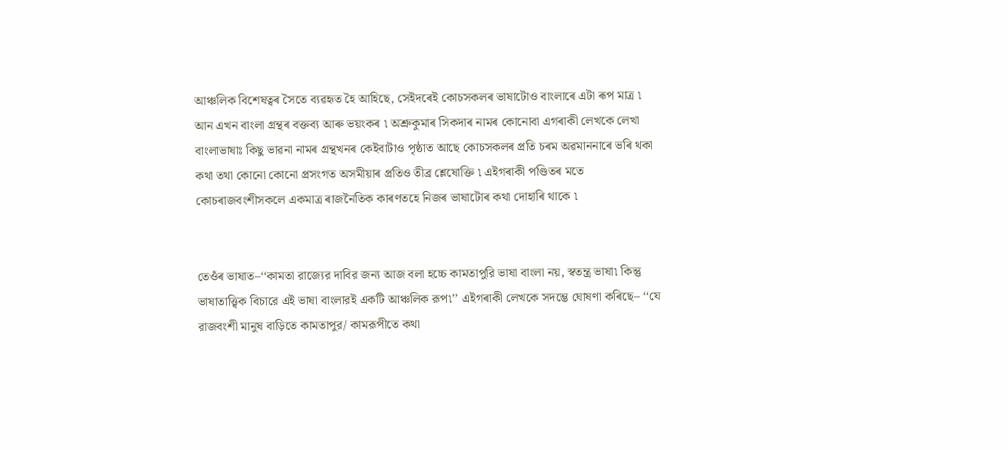আঞ্চলিক বিশেষত্বৰ সৈতে ব্যৱহৃত হৈ আহিছে, সেইদৰেই কোচসকলৰ ভাষাটোও বাংলাৰে এটা ৰূপ মাত্ৰ ৷
আন এখন বাংলা গ্ৰন্থৰ বক্তব্য আৰু ভয়ংকৰ ৷ অশ্ৰুকুমাৰ সিকদাৰ নামৰ কোনোবা এগৰাকী লেখকে লেখা বাংলাভাষাঃ কিছু ভাৱনা নামৰ গ্ৰন্থখনৰ কেইবাটাও পৃষ্ঠাত আছে কোচসকলৰ প্ৰতি চৰম অৱমাননাৰে ভৰি থকা কথা তথা কোনো কোনো প্ৰসংগত অসমীয়াৰ প্ৰতিও তীব্ৰ শ্লেষোক্তি ৷ এইগৰাকী পণ্ডিতৰ মতে কোচৰাজবংশীসকলে একমাত্ৰ ৰাজনৈতিক কাৰণতহে নিজৰ ভাষাটোৰ কথা দোহাৰি থাকে ৷


তেওঁৰ ভাষাত–‘‘কামতা রাজ্যের দাবির জন্য আজ বলা হচ্চে কামতাপুরি ভাষা বাংলা নয়, স্বতন্ত্ৰ ভাষা৷ কিন্তু ভাষাতাত্ত্বিক বিচারে এই ভাষা বাংলারই একটি আঞ্চলিক রূপ৷’’ এইগৰাকী লেখকে সদম্ভে ঘোষণা কৰিছে– ‘‘যে রাজবংশী মানুষ বাড়িতে কামতাপুর/ কামরূপীতে কথা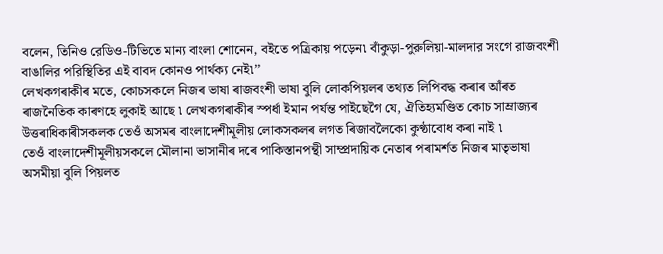বলেন, তিনিও রেডিও-টিভিতে মান্য বাংলা শোনেন, বইতে পত্ৰিকায় পড়েন৷ বাঁকুড়া-পুরুলিয়া-মালদার সংগে রাজবংশী বাঙালির পরিস্থিতির এই বাবদ কোনও পাৰ্থক্য নেই৷’’
লেখকগৰাকীৰ মতে, কোচসকলে নিজৰ ভাষা ৰাজবংশী ভাষা বুলি লোকপিয়লৰ তথ্যত লিপিবদ্ধ কৰাৰ আঁৰত ৰাজনৈতিক কাৰণহে লুকাই আছে ৷ লেখকগৰাকীৰ স্পৰ্ধা ইমান পৰ্যন্ত পাইছেগৈ যে, ঐতিহ্যমণ্ডিত কোচ সাম্ৰাজ্যৰ উত্তৰাধিকাৰীসকলক তেওঁ অসমৰ বাংলাদেশীমূলীয় লোকসকলৰ লগত ৰিজাবলৈকো কুণ্ঠাবোধ কৰা নাই ৷
তেওঁ বাংলাদেশীমূলীয়সকলে মৌলানা ভাসানীৰ দৰে পাকিস্তানপন্থী সাম্প্ৰদায়িক নেতাৰ পৰামৰ্শত নিজৰ মাতৃভাষা অসমীয়া বুলি পিয়লত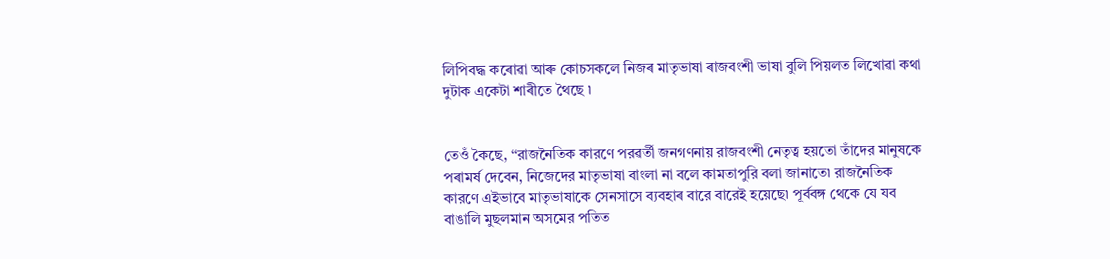লিপিবদ্ধ কৰোৱা আৰু কোচসকলে নিজৰ মাতৃভাষা ৰাজবংশী ভাষা বুলি পিয়লত লিখোৱা কথা দুটাক একেটা শাৰীতে থৈছে ৷


তেওঁ কৈছে, ‘‘রাজনৈতিক কারণে পরৱৰ্তী জনগণনায় রাজবংশী নেতৃত্ব হয়তো তাঁদের মানুষকে পৰামৰ্ষ দেবেন, নিজেদের মাতৃভাষা বাংলা না বলে কামতাপুরি বলা জানাতে৷ রাজনৈতিক কারণে এইভাবে মাতৃভাষাকে সেনসাসে ব্যবহাৰ বারে বারেই হয়েছে৷ পূৰ্ববঙ্গ থেকে যে যব বাঙালি মুছলমান অসমের পতিত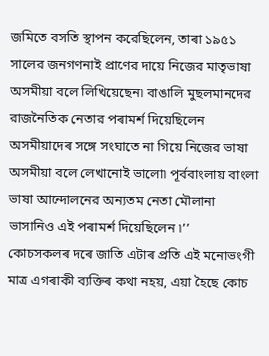জমিতে বসতি স্থাপন করেছিলেন, তাৰা ১৯৫১ সালের জনগণনাই প্ৰাণের দায়ে নিজের মাতৃভাষা অসমীয়া বলে লিখিয়েছেন৷ বাঙালি মুছলমানদের রাজনৈতিক নেতার পৰামৰ্শ দিয়েছিলেন অসমীয়াদেৰ সঙ্গে সংঘাতে না গিয়ে নিজের ভাষা অসমীয়া বলে লেখানোই ভালো৷ পূৰ্ববাংলায় বাংলা ভাষা আন্দোলনের অন্যতম নেতা মৌলানা ভাসানিও এই পৰামৰ্শ দিয়েছিলেন ৷’’
কোচসকলৰ দৰে জাতি এটাৰ প্ৰতি এই মনোভংগী মাত্ৰ এগৰাকী ব্যক্তিৰ কথা নহয়, এয়া হৈছে কোচ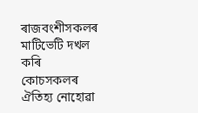ৰাজবংশীসকলৰ মাটিভেটি দখল কৰি কোচসকলৰ ঐতিহ্য নোহোৱা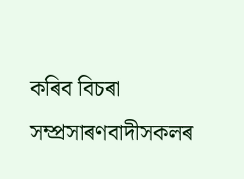কৰিব বিচৰা সম্প্ৰসাৰণবাদীসকলৰ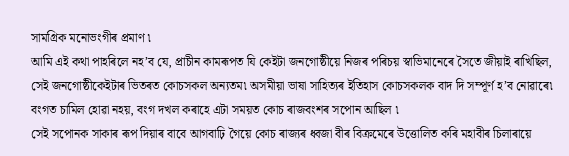সামগ্ৰিক মনোভংগীৰ প্ৰমাণ ৷
আমি এই কথা পাহৰিলে নহ’ব যে, প্ৰাচীন কামৰূপত যি কেইটা জনগোষ্ঠীয়ে নিজৰ পৰিচয় স্বাভিমানেৰে সৈতে জীয়াই ৰাখিছিল, সেই জনগোষ্ঠীকেইটাৰ ভিতৰত কোচসকল অন্যতম৷ অসমীয়া ভাষা সাহিত্যৰ ইতিহাস কোচসকলক বাদ দি সম্পূৰ্ণ হ’ব নোৱাৰে৷ বংগত চামিল হোৱা নহয়, বংগ দখল কৰাহে এটা সময়ত কোচ ৰাজবংশৰ সপোন আছিল ৷
সেই সপোনক সাকাৰ ৰূপ দিয়াৰ বাবে আগবাঢ়ি গৈয়ে কোচ ৰাজ্যৰ ধ্বজা বীৰ বিক্ৰমেৰে উত্তোলিত কৰি মহাবীৰ চিলাৰায়ে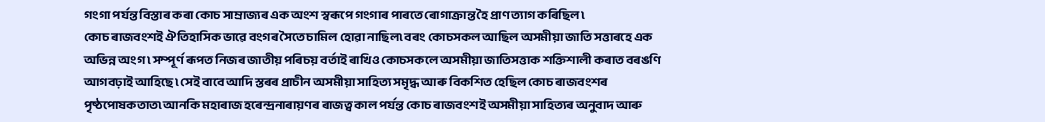গংগা পৰ্যন্ত বিস্তাৰ কৰা কোচ সাম্ৰাজ্যৰ এক অংশ স্বৰূপে গংগাৰ পাৰতে ৰোগাক্ৰান্ত হৈ প্ৰাণ ত্যাগ কৰিছিল ৷
কোচ ৰাজবংশই ঐতিহাসিক ভাৱে বংগৰ সৈতে চামিল হোৱা নাছিল৷ বৰং কোচসকল আছিল অসমীয়া জাতি সত্তাৰহে এক অভিন্ন অংগ ৷ সম্পূৰ্ণ ৰূপত নিজৰ জাতীয় পৰিচয় বৰ্তাই ৰাখিও কোচসকলে অসমীয়া জাতিসত্তাক শক্তিশালী কৰাত বৰঙণি আগবঢ়াই আহিছে ৷ সেই বাবে আদি স্তৰৰ প্ৰাচীন অসমীয়া সাহিত্য সমৃদ্ধ আৰু বিকশিত হেছিল কোচ ৰাজবংশৰ পৃষ্ঠপোষকতাত৷ আনকি মহাৰাজ হৰেন্দ্ৰনাৰায়ণৰ ৰাজত্ব কাল পৰ্যন্ত কোচ ৰাজবংশই অসমীয়া সাহিত্যৰ অনুবাদ আৰু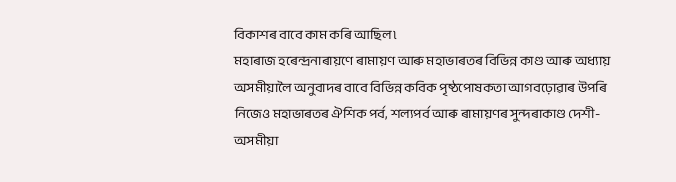বিকাশৰ বাবে কাম কৰি আছিল ৷
মহাৰাজ হৰেন্দ্ৰনাৰায়ণে ৰামায়ণ আৰু মহাভাৰতৰ বিভিন্ন কাণ্ড আৰু অধ্যায় অসমীয়ালৈ অনুবাদৰ বাবে বিভিন্ন কবিক পৃষ্ঠপোষকতা আগবঢ়োৱাৰ উপৰি নিজেও মহাভাৰতৰ ঐশিক পৰ্ব, শল্যপৰ্ব আৰু ৰামায়ণৰ সুন্দৰাকাণ্ড দেশী-অসমীয়া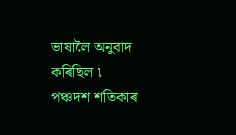ভাষালৈ অনুবাদ কৰিছিল ৷
পঞ্চদশ শতিকাৰ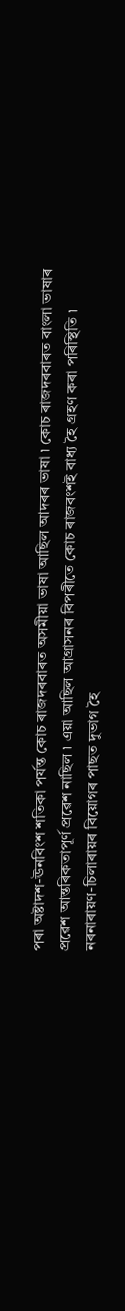পৰা অষ্টাদশ-ঊনবিংশ শতিকা পৰ্যন্ত কোচ ৰাজদৰবাৰত অসমীয়া ভাষা আছিল আদৰৰ ভাষা ৷ কোচ ৰাজদৰবাৰত বাংলা ভাষাৰ প্ৰৱেশ আন্তৰিকতাপূৰ্ণ প্ৰৱেশ নাছিল ৷ এয়া আছিল আগ্ৰাসনৰ বিপৰীতে কোচ ৰাজবংশই বাধ্য হৈ গ্ৰহণ কৰা পৰিস্থিতি ৷
নৰনাৰায়ণ-চিলাৰায়ৰ বিয়োগৰ পাছত দুভাগ হৈ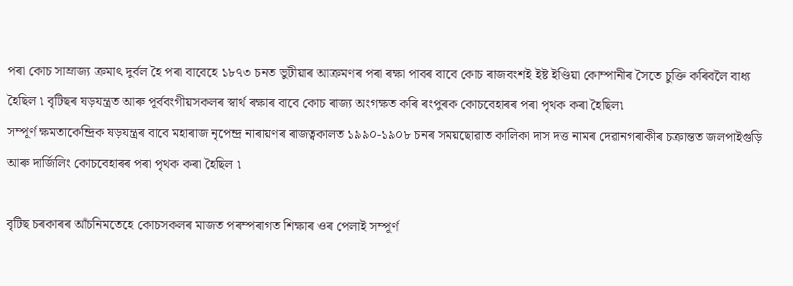পৰা কোচ সাম্ৰাজ্য ক্ৰমাৎ দুৰ্বল হৈ পৰা বাবেহে ১৮৭৩ চনত ভুটীয়াৰ আক্ৰমণৰ পৰা ৰক্ষা পাবৰ বাবে কোচ ৰাজবংশই ইষ্ট ইণ্ডিয়া কোম্পানীৰ সৈতে চুক্তি কৰিবলৈ বাধ্য হৈছিল ৷ বৃটিছৰ ষড়যন্ত্ৰত আৰু পূৰ্ববংগীয়সকলৰ স্বাৰ্থ ৰক্ষাৰ বাবে কোচ ৰাজ্য অংগক্ষত কৰি ৰংপুৰক কোচবেহাৰৰ পৰা পৃথক কৰা হৈছিল৷
সম্পূৰ্ণ ক্ষমতাকেন্দ্ৰিক ষড়যন্ত্ৰৰ বাবে মহাৰাজ নৃপেন্দ্ৰ নাৰায়ণৰ ৰাজত্বকালত ১৯৯০-১৯০৮ চনৰ সময়ছোৱাত কালিকা দাস দত্ত নামৰ দেৱানগৰাকীৰ চক্ৰান্তত জলপাইগুড়ি আৰু দাৰ্জিলিং কোচবেহাৰৰ পৰা পৃথক কৰা হৈছিল ৷

বৃটিছ চৰকাৰৰ আঁচনিমতেহে কোচসকলৰ মাজত পৰম্পৰাগত শিক্ষাৰ ওৰ পেলাই সম্পূৰ্ণ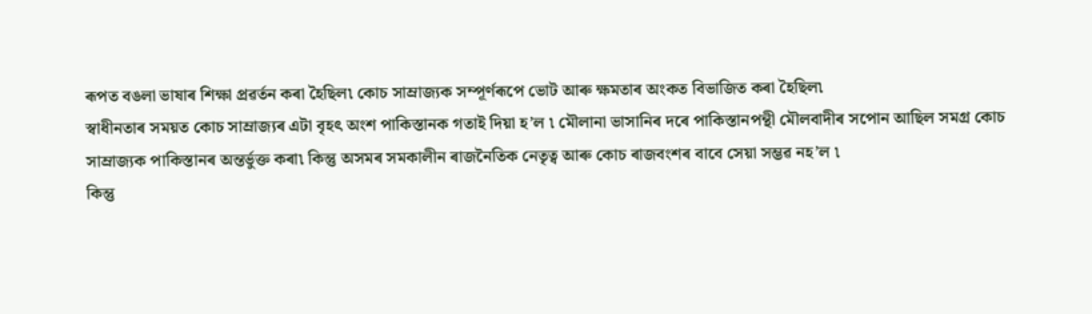ৰূপত বঙলা ভাষাৰ শিক্ষা প্ৰৱৰ্তন কৰা হৈছিল৷ কোচ সাম্ৰাজ্যক সম্পূৰ্ণৰূপে ভোট আৰু ক্ষমতাৰ অংকত বিভাজিত কৰা হৈছিল৷
স্বাধীনতাৰ সময়ত কোচ সাম্ৰাজ্যৰ এটা বৃহৎ অংশ পাকিস্তানক গতাই দিয়া হ’ল ৷ মৌলানা ভাসানিৰ দৰে পাকিস্তানপন্থী মৌলবাদীৰ সপোন আছিল সমগ্ৰ কোচ সাম্ৰাজ্যক পাকিস্তানৰ অন্তৰ্ভুক্ত কৰা৷ কিন্তু অসমৰ সমকালীন ৰাজনৈতিক নেতৃত্ব আৰু কোচ ৰাজবংশৰ বাবে সেয়া সম্ভৱ নহ’ল ৷
কিন্তু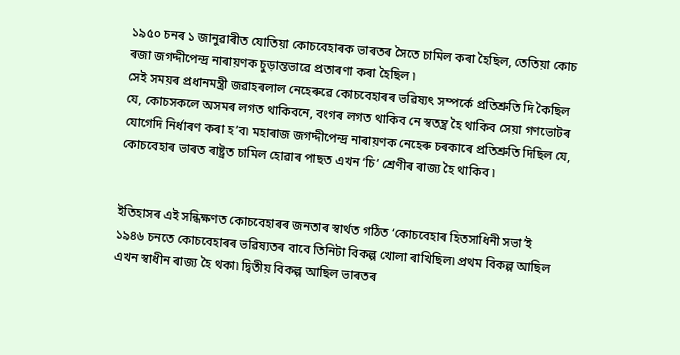১৯৫০ চনৰ ১ জানুৱাৰীত যোতিয়া কোচবেহাৰক ভাৰতৰ সৈতে চামিল কৰা হৈছিল, তেতিয়া কোচ ৰজা জগদ্দীপেন্দ্ৰ নাৰায়ণক চুড়ান্তভাৱে প্ৰতাৰণা কৰা হৈছিল ৷
সেই সময়ৰ প্ৰধানমন্ত্ৰী জৱাহৰলাল নেহেৰুৱে কোচবেহাৰৰ ভৱিষ্যৎ সম্পৰ্কে প্ৰতিশ্ৰুতি দি কৈছিল যে, কোচসকলে অসমৰ লগত থাকিবনে, বংগৰ লগত থাকিব নে স্বতন্ত্ৰ হৈ থাকিব সেয়া গণভোটৰ যোগেদি নিৰ্ধাৰণ কৰা হ’ব৷ মহাৰাজ জগদ্দীপেন্দ্ৰ নাৰায়ণক নেহেৰু চৰকাৰে প্ৰতিশ্ৰুতি দিছিল যে, কোচবেহাৰ ভাৰত ৰাষ্ট্ৰত চামিল হোৱাৰ পাছত এখন ‘চি’ শ্ৰেণীৰ ৰাজ্য হৈ থাকিব ৷


ইতিহাসৰ এই সন্ধিক্ষণত কোচবেহাৰৰ জনতাৰ স্বাৰ্থত গঠিত ‘কোচবেহাৰ হিতসাধিনী সভা’ই ১৯৪৬ চনতে কোচবেহাৰৰ ভৱিষ্যতৰ বাবে তিনিটা বিকল্প খোলা ৰাখিছিল৷ প্ৰথম বিকল্প আছিল এখন স্বাধীন ৰাজ্য হৈ থকা৷ দ্বিতীয় বিকল্প আছিল ভাৰতৰ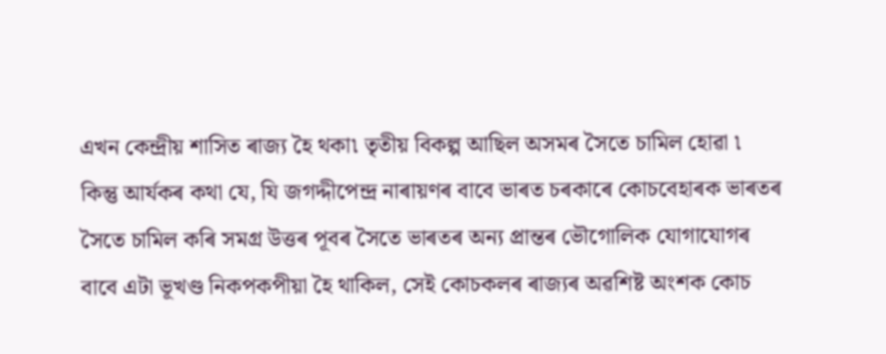এখন কেন্দ্ৰীয় শাসিত ৰাজ্য হৈ থকা৷ তৃতীয় বিকল্প আছিল অসমৰ সৈতে চামিল হোৱা ৷
কিন্তু আৰ্যকৰ কথা যে, যি জগদ্দীপেন্দ্ৰ নাৰায়ণৰ বাবে ভাৰত চৰকাৰে কোচবেহাৰক ভাৰতৰ সৈতে চামিল কৰি সমগ্ৰ উত্তৰ পূবৰ সৈতে ভাৰতৰ অন্য প্ৰান্তৰ ভৌগোলিক যোগাযোগৰ বাবে এটা ভূখণ্ড নিকপকপীয়া হৈ থাকিল, সেই কোচকলৰ ৰাজ্যৰ অৱশিষ্ট অংশক কোচ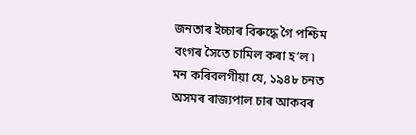জনতাৰ ইচ্চাৰ বিৰুদ্ধে গৈ পশ্চিম বংগৰ সৈতে চামিল কৰা হ’ল ৷
মন কৰিবলগীয়া যে, ১৯৪৮ চনত অসমৰ ৰাজ্যপাল চাৰ আকবৰ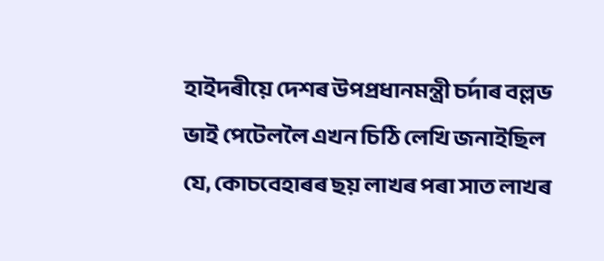হাইদৰীয়ে দেশৰ উপপ্ৰধানমন্ত্ৰী চৰ্দাৰ বল্লভ ভাই পেটেললৈ এখন চিঠি লেখি জনাইছিল যে, কোচবেহাৰৰ ছয় লাখৰ পৰা সাত লাখৰ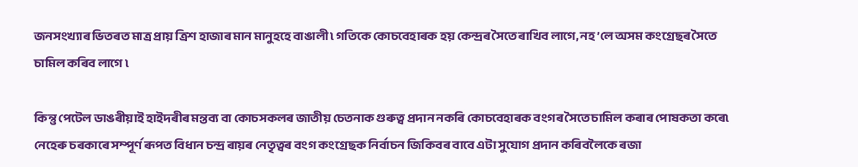জনসংখ্যাৰ ভিতৰত মাত্ৰ প্ৰায় ত্ৰিশ হাজাৰ মান মানুহহে বাঙালী ৷ গতিকে কোচবেহাৰক হয় কেন্দ্ৰৰ সৈতে ৰাখিব লাগে, নহ’লে অসম কংগ্ৰেছৰ সৈতে চামিল কৰিব লাগে ৷

কিন্তু পেটেল ডাঙৰীয়াই হাইদৰীৰ মন্তব্য বা কোচসকলৰ জাতীয় চেতনাক গুৰুত্ব প্ৰদান নকৰি কোচবেহাৰক বংগৰ সৈতে চামিল কৰাৰ পোষকতা কৰে৷ নেহেৰু চৰকাৰে সম্পূৰ্ণ ৰূপত বিধান চন্দ্ৰ ৰায়ৰ নেতৃত্বৰ বংগ কংগ্ৰেছক নিৰ্বাচন জিকিবৰ বাবে এটা সুযোগ প্ৰদান কৰিবলৈকে ৰজা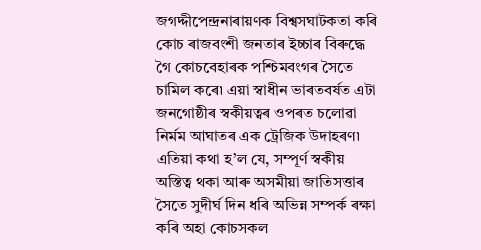জগদ্দীপেন্দ্ৰনাৰায়ণক বিশ্বসঘাটকতা কৰি কোচ ৰাজবংশী জনতাৰ ইচ্চাৰ বিৰুদ্ধে গৈ কোচবেহাৰক পশ্চিমবংগৰ সৈতে চামিল কৰে৷ এয়া স্বাধীন ভাৰতবৰ্ষত এটা জনগোষ্ঠীৰ স্বকীয়ত্বৰ ওপৰত চলোৱা নিৰ্মম আঘাতৰ এক ট্ৰেজিক উদাহৰণ৷
এতিয়া কথা হ’ল যে, সম্পূৰ্ণ স্বকীয় অস্তিত্ব থকা আৰু অসমীয়া জাতিসত্তাৰ সৈতে সুদীৰ্ঘ দিন ধৰি অভিন্ন সম্পৰ্ক ৰক্ষা কৰি অহা কোচসকল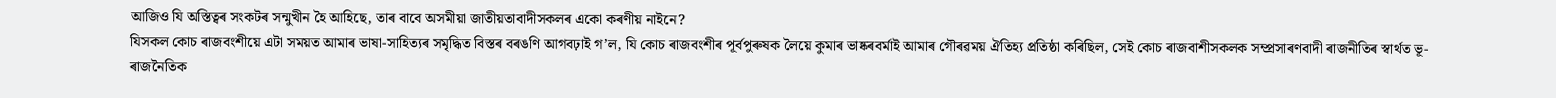আজিও যি অস্তিত্বৰ সংকটৰ সন্মুখীন হৈ আহিছে, তাৰ বাবে অসমীয়া জাতীয়তাবাদীসকলৰ একো কৰণীয় নাইনে?
যিসকল কোচ ৰাজবংশীয়ে এটা সময়ত আমাৰ ভাষা-সাহিত্যৰ সমৃদ্ধিত বিস্তৰ বৰঙণি আগবঢ়াই গ’ল, যি কোচ ৰাজবংশীৰ পূৰ্বপুৰুষক লৈয়ে কুমাৰ ভাষ্কৰবৰ্মাই আমাৰ গৌৰৱময় ঐতিহ্য প্ৰতিষ্ঠা কৰিছিল, সেই কোচ ৰাজবাশীসকলক সম্প্ৰসাৰণবাদী ৰাজনীতিৰ স্বাৰ্থত ভূ-ৰাজনৈতিক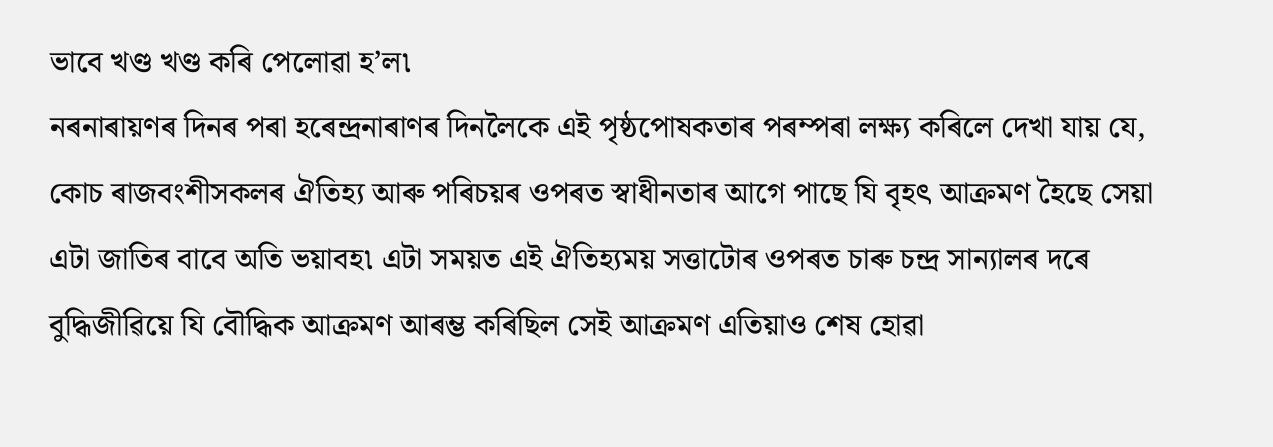ভাবে খণ্ড খণ্ড কৰি পেলোৱা হ’ল৷
নৰনাৰায়ণৰ দিনৰ পৰা হৰেন্দ্ৰনাৰাণৰ দিনলৈকে এই পৃষ্ঠপোষকতাৰ পৰম্পৰা লক্ষ্য কৰিলে দেখা যায় যে, কোচ ৰাজবংশীসকলৰ ঐতিহ্য আৰু পৰিচয়ৰ ওপৰত স্বাধীনতাৰ আগে পাছে যি বৃহৎ আক্ৰমণ হৈছে সেয়া এটা জাতিৰ বাবে অতি ভয়াবহ৷ এটা সময়ত এই ঐতিহ্যময় সত্তাটোৰ ওপৰত চাৰু চন্দ্ৰ সান্যালৰ দৰে বুদ্ধিজীৱিয়ে যি বৌদ্ধিক আক্ৰমণ আৰম্ভ কৰিছিল সেই আক্ৰমণ এতিয়াও শেষ হোৱা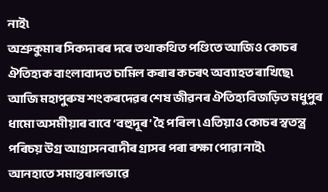নাই৷
অশ্ৰুকুমাৰ সিকদাৰৰ দৰে তথাকথিত পণ্ডিতে আজিও কোচৰ ঐতিহ্যক বাংলাবাদত চামিল কৰাৰ কচৰৎ অব্যাহত ৰাখিছে৷ আজি মহাপুৰুষ শংকৰদেৱৰ শেষ জীৱনৰ ঐতিহ্যবিজড়িত মধুপুৰ ধামো অসমীয়াৰ বাবে ‘বহুদূৰ’ হৈ পৰিল ৷ এতিয়াও কোচৰ স্বতন্ত্ৰ পৰিচয় উগ্ৰ আগ্ৰাসনবাদীৰ গ্ৰাসৰ পৰা ৰক্ষা পোৱা নাই৷
আনহাতে সমান্তৰালভাৱে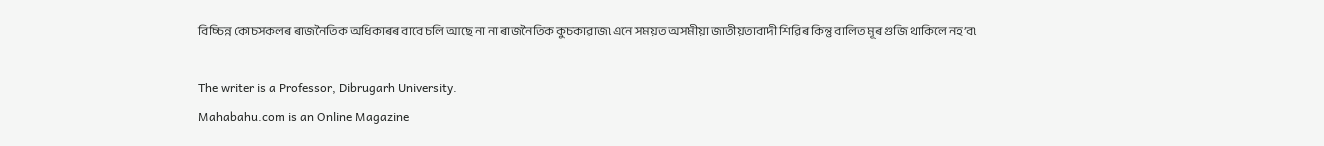বিচ্চিন্ন কোচসকলৰ ৰাজনৈতিক অধিকাৰৰ বাবে চলি আছে না না ৰাজনৈতিক কুচকাৱাজ৷ এনে সময়ত অসমীয়া জাতীয়তাবাদী শিৱিৰ কিন্তু বালিত মূৰ গুজি থাকিলে নহ’ব৷

The writer is a Professor, Dibrugarh University.
Mahabahu.com is an Online Magazine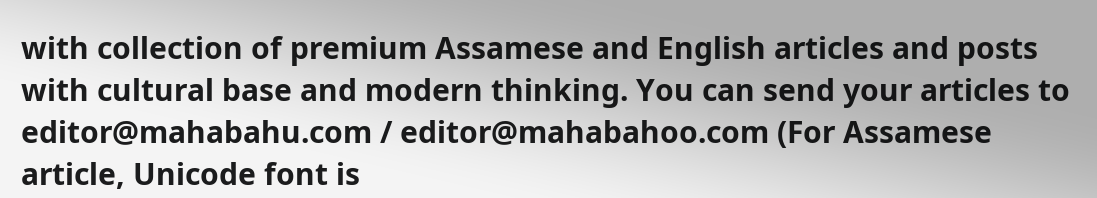with collection of premium Assamese and English articles and posts with cultural base and modern thinking. You can send your articles to editor@mahabahu.com / editor@mahabahoo.com (For Assamese article, Unicode font is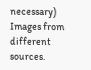necessary) Images from different sources.